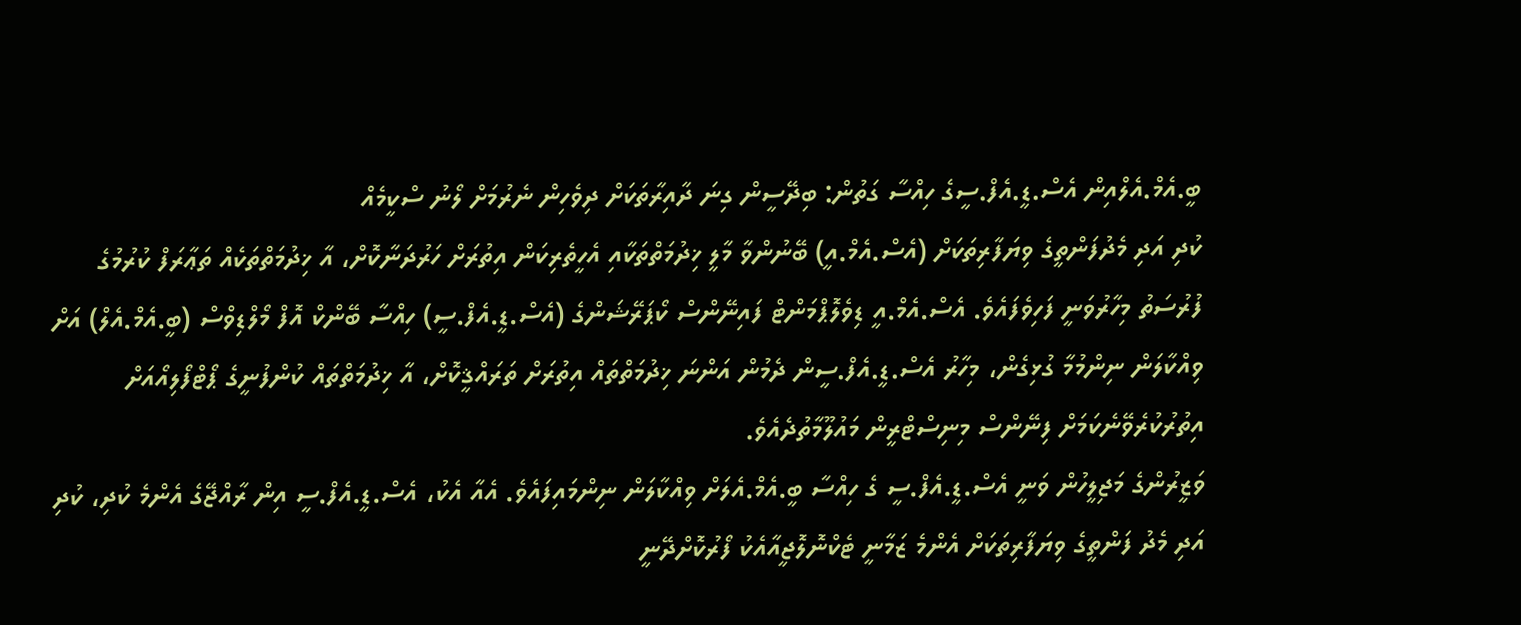ބީ.އެމް.އެލްއިން އެސް.ޑީ.އެފް.ސީގެ ހިއްސާ ގަތުން: ބިދޭސީން ގިނަ ދާއިރާތަކަށް ދިވެހިން ނެރުމަށް ލޯނު ސްކީމެއް
ކުދި އަދި މެދުފަންތީގެ ވިޔަފާރިތަކަށް (އެސް.އެމް.އީ) ބޭނުންވާ މާލީ ޚިދުމަތްތަކާއި އެހީތެރިކަން އިތުރަށް ހަރުދަނާކޮށް، އާ ޚިދުމަތްތަކެއް ތަޢާރަފް ކުރުމުގެ ފުރުސަތު މިހާރުވަނީ ފަހިވެފައެވެ. އެސް.އެމް.އީ ޑިވެލޮޕްމަންޓް ފައިނޭންސް ކޯޕަރޭޝަންގެ (އެސް.ޑީ.އެފް.ސީ) ހިއްސާ ބޭންކް އޮފް މޯލްޑިވްސް (ބީ.އެމް.އެލް) އަށް ވިއްކާލަން ނިންމުމާ ގުޅިގެން، މިހާރު އެސް.ޑީ.އެފް.ސީން ދެމުން އަންނަ ޚިދުމަތްތައް އިތުރަށް ތަރައްޤީކޮށް، އާ ޚިދުމަތްތައް ކުންފުނީގެ ޕޯޓްފޯލިއޯއަށް އިތުރުކުރެވޭނެކަމަށް ފިނޭންސް މިނިސްޓްރީން މައުލޫމާތުދެއެވެ.
ވަޒީރުންގެ މަޖިލީހުން ވަނީ އެސް.ޑީ.އެފް.ސީ ގެ ހިއްސާ ބީ.އެމް.އެލަށް ވިއްކާލަން ނިންމައިފައެވެ. އެއާ އެކު، އެސް.ޑީ.އެފް.ސީ އިން ރާއްޖޭގެ އެންމެ ކުދި، ކުދި އަދި މެދު ފަންތީގެ ވިޔަފާރިތަކަށް އެންމެ ޒަމާނީ ޓެކްނޮލޮޖީއާއެކު ފޯރުކޮށްދޭނީ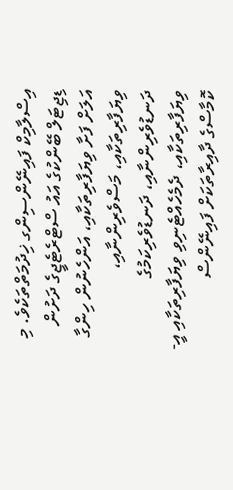އިސްލާމިކް ފައިނޭންސިންގ ޚިދުމަތްތަކެވެ. މި ޑިޖިޓަލް ބޭންކުގެ އައު ސްޓްރެޓެޖީގެ ދަށުން އަލަށް ފަށާ ވިޔަފާރިތަކާއި، އަންހެނުން ހިންގާ ވިޔަފާރިތަކާއި، މަސްވެރިންނާއި، ދަނޑުވެރިންނާއި، ދަނޑުވެރިކަމުގެ ވިޔަފާރިތަކާއި، ދެމެހެއްޓެނިވި ވިޔަފާރިތަކާއި އީ-ކޮމާސްގެ ދާއިރާތަކަށް ފައިނޭންސް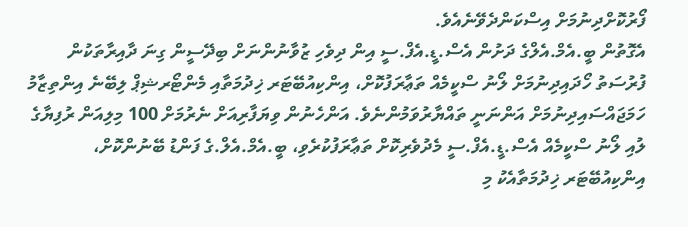ފޯރުކޮށްދިނުމަށް އިސްކަންދެވޭނެއެވެ.
އެގޮތުން ބީ.އެމް.އެލްގެ ދަށުން އެސް.ޑީ.އެފް.ސީ އިން ދިވެހި ޒުވާނުންނަށް ބިދޭސީން ގިނަ ދާއިރާތަކުން ފުރުސަތު ހޯދައިދިނުމަށް ލޯނު ސްކީމެއް ތަޢާރަފުކޮށް، އިންކިއުބޭޓަރ ޚިދުމަތާއި މެންޓޯރޝިޕް ލިބޭނެ އިންތިޒާމު ހަމަޖައްސައިދިނުމަށް އަންނަނީ ތައްޔާރުވަމުންނެވެ. އަންހެނުން ވިޔަފާރިއަށް ނެރުމަށް 100 މިލިއަން ރުފިޔާގެ ލުއި ލޯނު ސްކީމެއް އެސް.ޑީ.އެފް.ސީ މެދުވެރިކޮށް ތަޢާރަފުކުރެވި، ބީ.އެމް.އެލް.ގެ ފަންޑު ބޭނުންކޮށް، އިންކިއުބޭޓަރ ޚިދުމަތާއެކު މި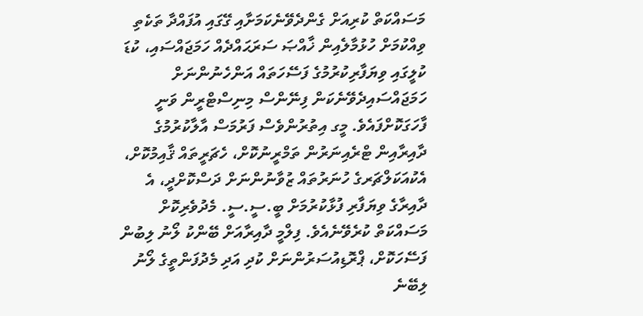މަސައްކަތް ކުރިއަށް ގެންދެވޭނެކަމަށާއި ގޭގައި އުފައްދާ ތަކެތި ވިއްކުމަށް ހުޅުމާލެއިން ޚާއްޞަ ސަރަޙައްދެއް ހަމަޖައްސައި، ކުޑަ ކުލީގައި ވިޔަފާރިކުރުމުގެ ފަސޭހަތައް އަންހެނުންނަށް ހަމަޖައްސައިދެވޭނެކަން ފިނޭންސް މިނިސްޓްރީން ވަނީ ފާހަގަކޮށްފައެވެ. މީގ އިތުރުންވެސް ފަރުމަސް އާލާކުރުމުގެ ދާއިރާއިން ޓްރެއިނަރުން ތަމްރީނުކޮށް، ހެޗަރީތައް ޤާއިމުކޮށް، އެކުއަކަލްޗަރގެ ހުނަރުތައް ޒުވާނުންނަށް ދަސްކޮށްދީ، އެ ދާއިރާގެ ވިޔަފާރި ފުޅާކުރުމަށް ބީ.ސީ.ސީ. މެދުވެރިކޮށް މަސައްކަތް ކުރެވޭނެއެވެ. ފިލްމީ ދާއިރާއަށް ބޭންކު ލޯނު ލިބުން ފަސޭހަކޮށް، ޕްރޮޑިއުސަރުންނަށް ކުދި އަދި މެދުފަންތީގެ ލޯނު ލިބޭނެ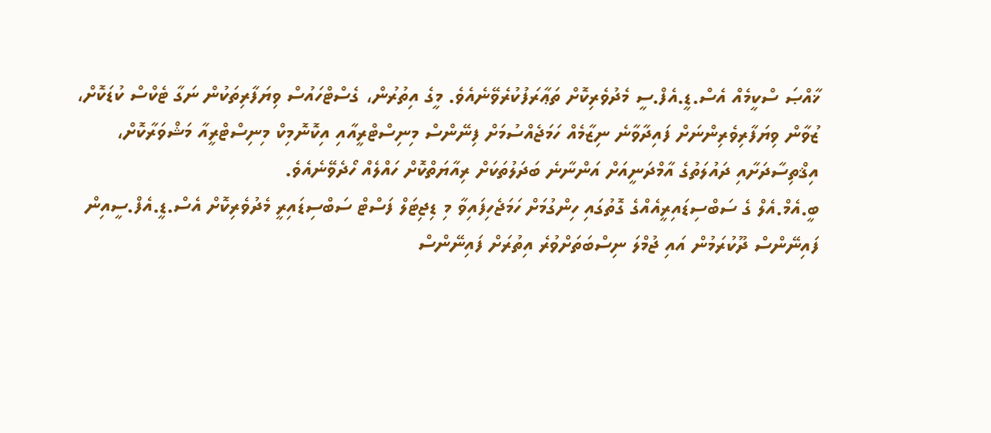ޚާއްޞަ ސްކީމެއް އެސް.ޑީ.އެފް.ސީ މެދުވެރިކޮށް ތަޢާރަފުކުރެވޭނެއެވެ. މީގެ އިތުރުން، ގެސްޓްހައުސް ވިޔަފާރިތަކުން ނަގާ ޓެކްސް ކުޑަކޮށް، ޒުވާން ވިޔަފާރިވެރިންނަށް ފައިދާވާނެ ނިޒާމެއް ހަމަޖެއްސުމަށް ފިނޭންސް މިނިސްޓްރީއާއި އިކޮނޮމިކް މިނިސްޓްރީއާ މަޝްވަރާކޮށް، އިޤްތިސާދަށާއި ދައުލަތުގެ އާމްދަނީއަށް އަންނާނެ ބަދަލުތަކަށް ރިއާޔަތްކޮށް ހައްލެއް ހޯދެވޭނެއެވެ.
ބީ.އެމް.އެލް ގެ ސަބްސިޑައިރީއެއްގެ ގޮތުގައި ހިންގުމަށް ހަމަޖެހިފައިވާ މި ޑިޖިޓަލް ފަސްޓް ސަބްސިޑައިރީ މެދުވެރިކޮށް އެސް.ޑީ.އެފް.ސީއިން ފައިނޭންސް ދޫކުރަމުން އައި ޖުމްލަ ނިސްބަތަށްވުރެ އިތުރަށް ފައިނޭންސް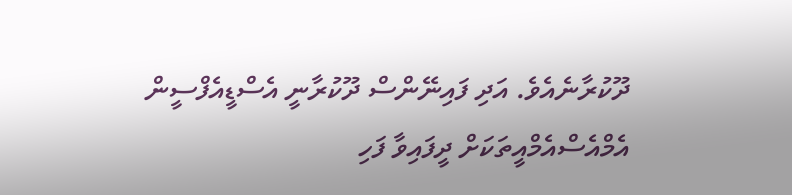ދޫކުރާނެއެވެ. އަދި ފައިނޭންސް ދޫކުރާނީ އެސްޑީއެފްސީން އެމްއެސްއެމްއީތަކަށް ދީފައިވާ ފަހި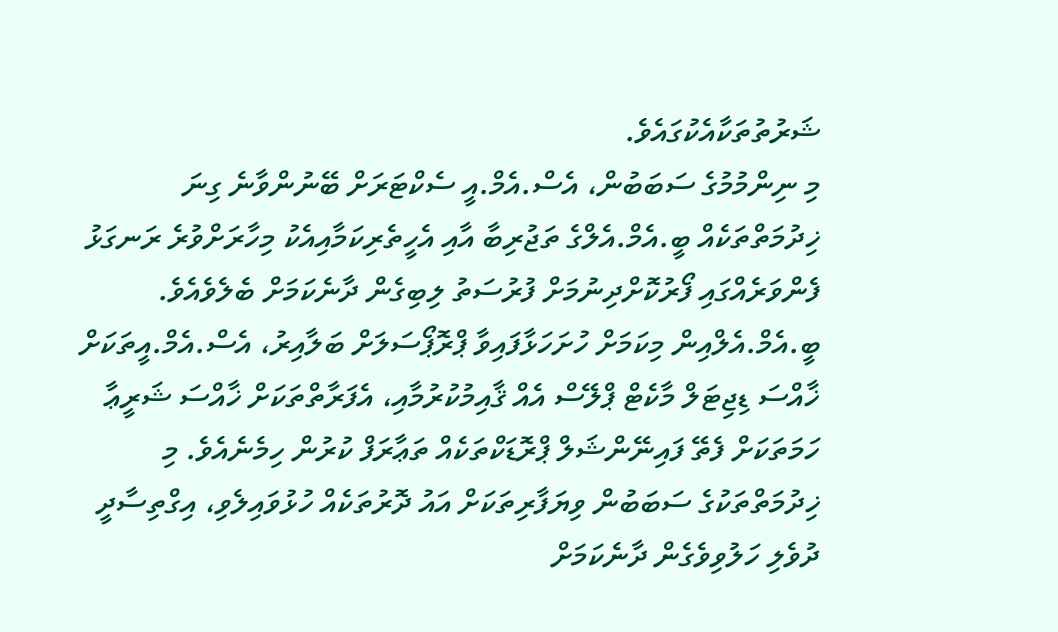ޝަރުތުތަކާއެކުގައެވެ.
މި ނިންމުމުގެ ސަބަބުން، އެސް.އެމް.އީ ސެކްޓަރަށް ބޭނުންވާނެ ގިނަ ޚިދުމަތްތަކެއް ބީ.އެމް.އެލްގެ ތަޖުރިބާ އާއި އެހީތެރިކަމާއިއެކު މިހާރަށްވުރެ ރަނގަޅު ފެންވަރެއްގައި ފޯރުކޮށްދިނުމަށް ފުރުސަތު ލިބިގެން ދާނެކަމަށް ބެލެވެއެވެ. ބީ.އެމް.އެލްއިން މިކަމަށް ހުށަހަޅާފައިވާ ޕްރޮޕޯސަލަށް ބަލާއިރު، އެސް.އެމް.އީތަކަށް ޚާއްސަ ޑިޖިޓަލް މާކެޓް ޕްލޭސް އެއް ޤާއިމުކުރުމާއި، އެފަރާތްތަކަށް ޚާއްސަ ޝަރީޢާ ހަމަތަކަށް ފެތޭ ފައިނޭންޝަލް ޕްރޮޑަކްތަކެއް ތަޢާރަފް ކުރުން ހިމެނެއެވެ. މި ޚިދުމަތްތަކުގެ ސަބަބުން ވިޔަފާރިތަކަށް އައު ދޮރުތަކެއް ހުޅުވައިލެވި، އިގްތިސާދީ ދުވެލި ހަލުވިވެގެން ދާނެކަމަށް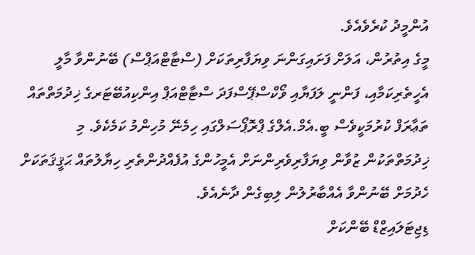އުންމީދު ކުރެވެއެވެ.
މީގެ އިތުރުން، އަލަށް ފަށައިގަންނަ ވިޔަފާރިތަކަށް (ސްޓާޓްއަޕްސް) ބޭނުންވާ މާލީ އެހީތެރިކަމާއި، ފަންނީ ލަފަޔާއި ވޯކްސްޕޭސްފަދަ ސްޓާޓްއަޕް އިންކިއުބޭޓަރގެ ޚިދުމަތްތައް ތަޢާރަފް ކުރުމަކީވެސް ބީ.އެމް.އެލްގެ ޕްރޮޕޯސަލްގައި ހިމެނޭ މުހިންމު ކަމެކެވެ. މި ޚިދުމަތްތަކުން ޒުވާން ވިޔަފާރިވެރިންނަށް އެމީހުންގެ އުފެއްދުންތެރި ހިޔާލުތައް ޙަޤީޤަތަކަށް ހެދުމަށް ބޭނުންވާ އެއްބާރުލުން ލިބިގެން ދާނެއެވެ.
ޑިޖިޓަލައިޒްޑް ބޭންކަށް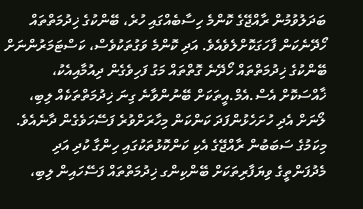ބަދަލުވުމުން ރާއްޖޭގެ ކޮންމެ ހިސާބެއްގައި ހުރެ، ބޭންކުގެ ޚިދުމަތްތައް ހޯދޭނެކަން ފާހަގަކޮށްލެވެއެވެ. އަދި ކޮންމެ ވަގުތަކުވެސް، ކަސްޓަމަރުންނަށް ބޭންކުގެ ޚިދުމަތްތައް ހޯދޭނެ ގޮތްތައް މަގު ފަހިވެގެން ދިއުމާއިއެކު، ޚާއްސަކޮށް އެސް.އެމް.އީތަކަށް ބޭނުންވާނެ ގިނަ ޚިދުމަތްތަކެއް ލިބި، ލޯނަށް އެދި ހުށަހެޅުންފަދަ ކަންކަން މިހާރަށްވުރެ ފަސޭހަވެގެން ދާނެއެވެ. މިކަމުގެ ސަބަބުން ރާއްޖޭގެ އެކި ކަންކޮޅުތަކުގައި ހިންގާ ކުދި އަދި މެދުފަންތީގެ ވިޔަފާރިތަކަށް ބޭންކިންގ ޚިދުމަތްތައް ފަސޭހައިން ލިބި،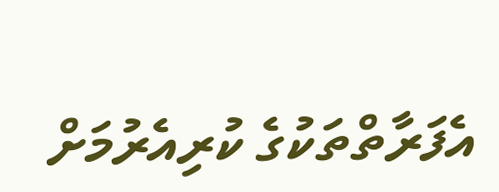އެފަރާތްތަކުގެ ކުރިއެރުމަށް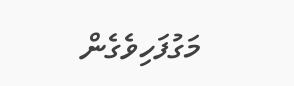މަގުފަހިވެގެން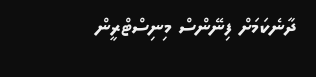ދާނެކަމަށް ފިނޭންސް މިނިސްޓްރީން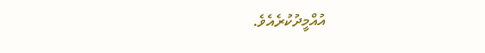އުއްމީދުކުރެއެވެ.